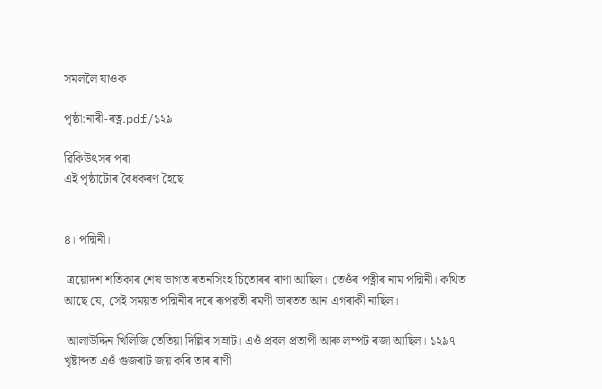সমললৈ যাওক

পৃষ্ঠা:নাৰী-ৰত্ন.pdf/১২৯

ৱিকিউৎসৰ পৰা
এই পৃষ্ঠাটোৰ বৈধকৰণ হৈছে


৪। পদ্মিনী।

 ত্ৰয়োদশ শতিকাৰ শেষ ভাগত ৰতনসিংহ চিতোৰৰ ৰাণা আছিল। তেওঁৰ পত্নীৰ নাম পদ্মিনী। কথিত আছে যে, সেই সময়ত পদ্মিনীৰ দৰে ৰূপৱতী ৰমণী ভাৰতত আন এগৰাকী নাছিল।

 আলাউদ্দিন খিলিজি তেতিয়া দিল্লিৰ সম্ৰাট। এওঁ প্ৰবল প্ৰতাপী আৰু লম্পট ৰজা আছিল। ১২৯৭ খৃষ্টাব্দত এওঁ গুজৰাট জয় কৰি তাৰ ৰাণী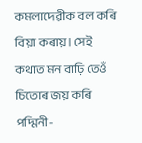কমলাদেৱীক বল কৰি বিয়া কৰায়। সেই কথাত মন বাঢ়ি তেওঁ চিতোৰ জয় কৰি পদ্মিনী-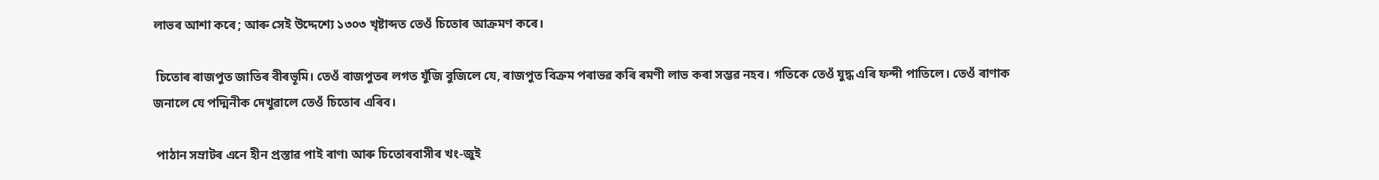লাভৰ আশা কৰে; আৰু সেই উদ্দেশ্যে ১৩০৩ খৃষ্টাব্দত তেওঁ চিতোৰ আক্ৰমণ কৰে।

 চিতোৰ ৰাজপুত জাতিৰ বীৰভূমি। তেওঁ ৰাজপুতৰ লগত যুঁজি বুজিলে যে, ৰাজপুত বিক্ৰম পৰাভৱ কৰি ৰমণী লাভ কৰা সম্ভৱ নহব। গতিকে তেওঁ যুদ্ধ এৰি ফন্দী পাতিলে। তেওঁ ৰাণাক জনালে যে পদ্মিনীক দেখুৱালে তেওঁ চিতোৰ এৰিব।

 পাঠান সম্ৰাটৰ এনে হীন প্ৰস্তাৱ পাই ৰাণ৷ আৰু চিতোৰবাসীৰ খং-জুই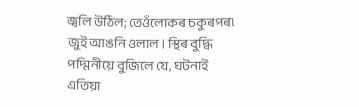জ্বলি উঠিল; তেওঁলোকৰ চকুৰপৰ৷ জুই আঙনি ওলাল। স্থিৰ বুদ্ধি পদ্মিনীয়ে বুজিলে যে, ঘটনাই এতিয়া